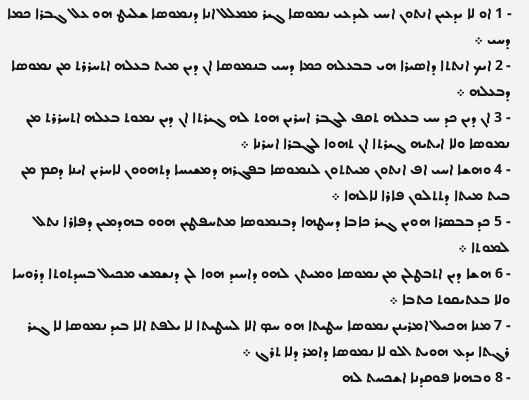- 1 ܐܘ ܠܐ ܝܕܥܝܢ ܐܢܬܘܢ ܐܚܝ ܠܝܕܥܝ ܢܡܘܤܐ ܓܝܪ ܡܡܠܠ ܐܢܐ ܕܢܡܘܤܐ ܫܠܝܛ ܗܘ ܥܠ ܓܒܪܐ ܟܡܐ ܕܚܝ ܀
- 2 ܐܝܟ ܐܢܬܬܐ ܕܐܤܝܪܐ ܗܝ ܒܒܥܠܗ ܟܡܐ ܕܚܝ ܒܢܡܘܤܐ ܐܢ ܕܝܢ ܡܝܬ ܒܥܠܗ ܐܬܚܪܪܬ ܡܢ ܢܡܘܤܐ ܕܒܥܠܗ ܀
- 3 ܐܢ ܕܝܢ ܟܕ ܚܝ ܒܥܠܗ ܬܩܦ ܠܓܒܪ ܐܚܪܝܢ ܗܘܬ ܠܗ ܓܝܪܬܐ ܐܢ ܕܝܢ ܢܡܘܬ ܒܥܠܗ ܐܬܚܪܪܬ ܡܢ ܢܡܘܤܐ ܘܠܐ ܐܝܬܝܗ ܓܝܪܬܐ ܐܢ ܬܗܘܐ ܠܓܒܪܐ ܐܚܪܢܐ ܀
- 4 ܘܗܫܐ ܐܚܝ ܐܦ ܐܢܬܘܢ ܡܝܬܬܘܢ ܠܢܡܘܤܐ ܒܦܓܪܗ ܕܡܫܝܚܐ ܕܬܗܘܘܢ ܠܐܚܪܝܢ ܐܝܢܐ ܕܩܡ ܡܢ ܒܝܬ ܡܝܬܐ ܕܬܬܠܘܢ ܦܐܪܐ ܠܐܠܗܐ ܀
- 5 ܟܕ ܒܒܤܪܐ ܗܘܝܢ ܓܝܪ ܟܐܒܐ ܕܚܛܗܐ ܕܒܢܡܘܤܐ ܡܬܚܦܛܝܢ ܗܘܘ ܒܗܕܡܝܢ ܕܦܐܪܐ ܢܬܠ ܠܡܘܬܐ ܀
- 6 ܗܫܐ ܕܝܢ ܐܬܒܛܠܢ ܡܢ ܢܡܘܤܐ ܘܡܝܬܢ ܠܗܘ ܕܐܚܝܕ ܗܘܐ ܠܢ ܕܢܫܡܫ ܡܟܝܠ ܒܚܕܬܘܬܐ ܕܪܘܚܐ ܘܠܐ ܒܥܬܝܩܘܬ ܟܬܒܐ ܀
- 7 ܡܢܐ ܗܟܝܠ ܐܡܪܝܢܢ ܢܡܘܤܐ ܚܛܝܬܐ ܗܘ ܚܤ ܐܠܐ ܠܚܛܝܬܐ ܠܐ ܝܠܦܬ ܐܠܐ ܒܝܕ ܢܡܘܤܐ ܠܐ ܓܝܪ ܪܓܬܐ ܝܕܥ ܗܘܝܬ ܐܠܘ ܠܐ ܢܡܘܤܐ ܕܐܡܪ ܕܠܐ ܬܪܓ ܀
- 8 ܘܒܗܢܐ ܦܘܩܕܢܐ ܐܫܟܚܬ ܠܗ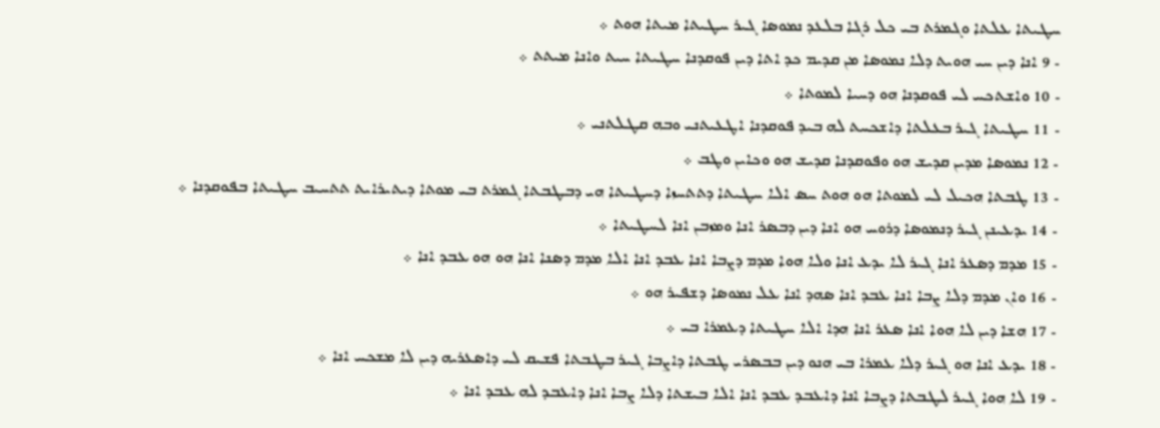ܚܛܝܬܐ ܥܠܬܐ ܘܓܡܪܬ ܒܝ ܟܠ ܪܓܐ ܒܠܥܕ ܢܡܘܤܐ ܓܝܪ ܚܛܝܬܐ ܡܝܬܐ ܗܘܬ ܀
- 9 ܐܢܐ ܕܝܢ ܚܝ ܗܘܝܬ ܕܠܐ ܢܡܘܤܐ ܡܢ ܩܕܝܡ ܟܕ ܐܬܐ ܕܝܢ ܦܘܩܕܢܐ ܚܛܝܬܐ ܚܝܬ ܘܐܢܐ ܡܝܬܬ ܀
- 10 ܘܐܫܬܟܚ ܠܝ ܦܘܩܕܢܐ ܗܘ ܕܚܝܐ ܠܡܘܬܐ ܀
- 11 ܚܛܝܬܐ ܓܝܪ ܒܥܠܬܐ ܕܐܫܟܚܬ ܠܗ ܒܝܕ ܦܘܩܕܢܐ ܐܛܥܝܬܢܝ ܘܒܗ ܩܛܠܬܢܝ ܀
- 12 ܢܡܘܤܐ ܡܕܝܢ ܩܕܝܫ ܗܘ ܘܦܘܩܕܢܐ ܩܕܝܫ ܗܘ ܘܟܐܝܢ ܘܛܒ ܀
- 13 ܛܒܬܐ ܗܟܝܠ ܠܝ ܠܡܘܬܐ ܗܘ ܗܘܬ ܚܤ ܐܠܐ ܚܛܝܬܐ ܕܬܬܚܙܐ ܕܚܛܝܬܐ ܗܝ ܕܒܛܒܬܐ ܓܡܪܬ ܒܝ ܡܘܬܐ ܕܝܬܝܪܐܝܬ ܬܬܚܝܒ ܚܛܝܬܐ ܒܦܘܩܕܢܐ ܀
- 14 ܝܕܥܝܢܢ ܓܝܪ ܕܢܡܘܤܐ ܕܪܘܚ ܗܘ ܐܢܐ ܕܝܢ ܕܒܤܪ ܐܢܐ ܘܡܙܒܢ ܐܢܐ ܠܚܛܝܬܐ ܀
- 15 ܡܕܡ ܕܤܥܪ ܐܢܐ ܓܝܪ ܠܐ ܝܕܥ ܐܢܐ ܘܠܐ ܗܘܐ ܡܕܡ ܕܨܒܐ ܐܢܐ ܥܒܕ ܐܢܐ ܐܠܐ ܡܕܡ ܕܤܢܐ ܐܢܐ ܗܘ ܗܘ ܥܒܕ ܐܢܐ ܀
- 16 ܘܐܢ ܡܕܡ ܕܠܐ ܨܒܐ ܐܢܐ ܥܒܕ ܐܢܐ ܤܗܕ ܐܢܐ ܥܠ ܢܡܘܤܐ ܕܫܦܝܪ ܗܘ ܀
- 17 ܗܫܐ ܕܝܢ ܠܐ ܗܘܐ ܐܢܐ ܤܥܪ ܐܢܐ ܗܕܐ ܐܠܐ ܚܛܝܬܐ ܕܥܡܪܐ ܒܝ ܀
- 18 ܝܕܥ ܐܢܐ ܗܘ ܓܝܪ ܕܠܐ ܥܡܪܐ ܒܝ ܗܢܘ ܕܝܢ ܒܒܤܪܝ ܛܒܬܐ ܕܐܨܒܐ ܓܝܪ ܒܛܒܬܐ ܦܫܝܩ ܠܝ ܕܐܤܥܪܝܗ ܕܝܢ ܠܐ ܡܫܟܚ ܐܢܐ ܀
- 19 ܠܐ ܗܘܐ ܓܝܪ ܠܛܒܬܐ ܕܨܒܐ ܐܢܐ ܕܐܥܒܕ ܥܒܕ ܐܢܐ ܐܠܐ ܒܝܫܬܐ ܕܠܐ ܨܒܐ ܐܢܐ ܕܐܥܒܕ ܠܗ ܥܒܕ ܐܢܐ ܀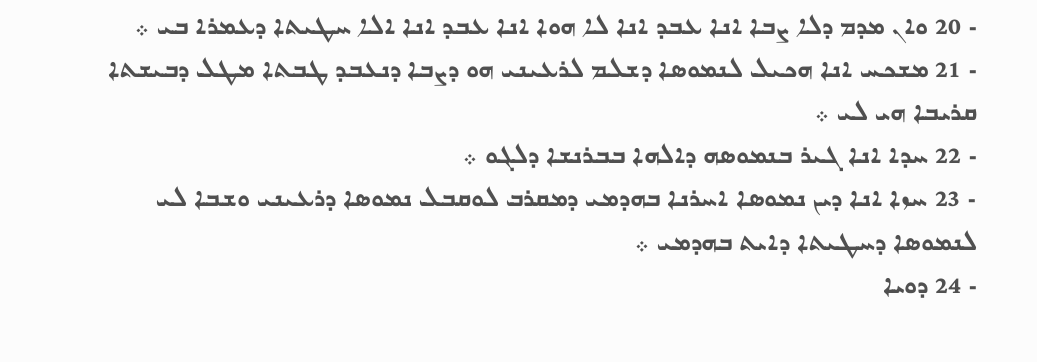- 20 ܘܐܢ ܡܕܡ ܕܠܐ ܨܒܐ ܐܢܐ ܥܒܕ ܐܢܐ ܠܐ ܗܘܐ ܐܢܐ ܥܒܕ ܐܢܐ ܐܠܐ ܚܛܝܬܐ ܕܥܡܪܐ ܒܝ ܀
- 21 ܡܫܟܚ ܐܢܐ ܗܟܝܠ ܠܢܡܘܤܐ ܕܫܠܡ ܠܪܥܝܢܝ ܗܘ ܕܨܒܐ ܕܢܥܒܕ ܛܒܬܐ ܡܛܠ ܕܒܝܫܬܐ ܩܪܝܒܐ ܗܝ ܠܝ ܀
- 22 ܚܕܐ ܐܢܐ ܓܝܪ ܒܢܡܘܤܗ ܕܐܠܗܐ ܒܒܪܢܫܐ ܕܠܓܘ ܀
- 23 ܚܙܐ ܐܢܐ ܕܝܢ ܢܡܘܤܐ ܐܚܪܢܐ ܒܗܕܡܝ ܕܡܩܪܒ ܠܘܩܒܠ ܢܡܘܤܐ ܕܪܥܝܢܝ ܘܫܒܐ ܠܝ ܠܢܡܘܤܐ ܕܚܛܝܬܐ ܕܐܝܬ ܒܗܕܡܝ ܀
- 24 ܕܘܝܐ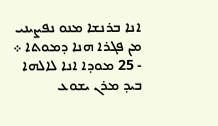ܐܢܐ ܒܪܢܫܐ ܡܢܘ ܢܦܨܝܢܝ ܡܢ ܦܓܪܐ ܗܢܐ ܕܡܘܬܐ ܀
- 25 ܡܘܕܐ ܐܢܐ ܠܐܠܗܐ ܒܝܕ ܡܪܢ ܝܫܘܥ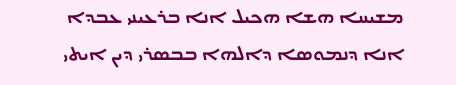ܡܫܝܚܐ ܗܫܐ ܗܟܝܠ ܐܢܐ ܒܪܥܝܢܝ ܥܒܕܐ ܐܢܐ ܕܢܡܘܤܐ ܕܐܠܗܐ ܒܒܤܪܝ ܕܝܢ ܐܝܬܝ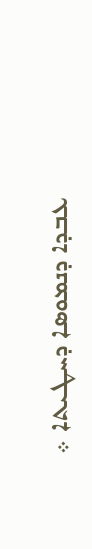ܥܒܕܐ ܕܢܡܘܤܐ ܕܚܛܝܬܐ ܀